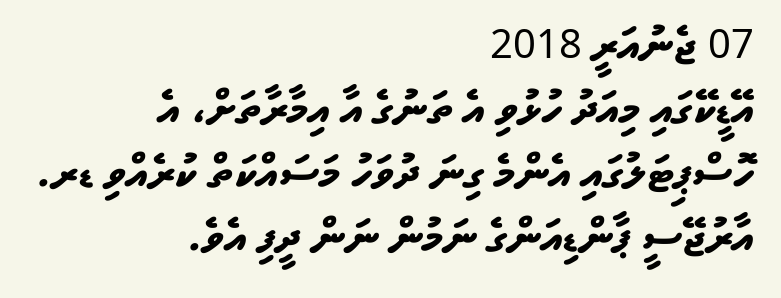07 ޖެނުއަރީ 2018
އޭޑީކޭގައި މިއަދު ހުޅުވި އެ ތަނުގެ އާ އިމާރާތަށް، އެ ހޮސްޕިޓަލުގައި އެންމެ ގިނަ ދުވަހު މަސައްކަތް ކުރެއްވި ޑރ. އާރުޖޭސީ ޕާންޑިއަންގެ ނަމުން ނަން ދީފި އެވެ.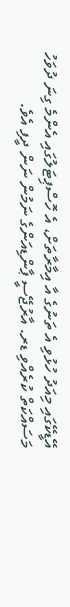އޭޑީކޭގައި މިއަދު ހުޅުވި އެ ތަނުގެ އާ އިމާރާތަށް، އެ ހޮސްޕިޓަލުގައި އެންމެ ގިނަ ދުވަހު މަސައްކަތް ކުރެއްވި ޑރ. އާރުޖޭސީ ޕާންޑިއަންގެ ނަމުން ނަން ދީފި އެވެ.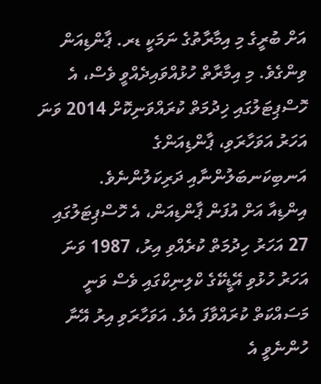އަށް ބުރީގެ މި އިމާރާތުގެ ނަމަކީ ޑރ. ޕާންޑިއަން ވިންގެވެ. މި އިމާރާތް ހުޅުއްވައިދެއްވީ ވެސް، އެ ހޮސްޕިޓަލުގައި ޚިދުމަތް ކުރައްވަނިކޮށް 2014 ވަނަ އަހަރު އަވަހާރަވި، ޕާންޑިއަންގެ އަނބިކަނބަލުންނާއި ދަރިކަލުންނެވެ.
އިންޑިއާ އަށް އުފަން ޕާންޑިއަން، އެ ހޮސްޕިޓަލުގައި 27 އަހަރު ހިދުމަތް ކުރެއްވި އިރު، 1987 ވަނަ އަހަރު ހުޅުވި އޭޑީކޭގެ ކްލިނިކްގައި ވެސް ވަނީ މަސައްކަތް ކުރައްވާފަ އެވެ. އަވަހާރަވި އިރު އޭނާ ހުންނެވީ އެ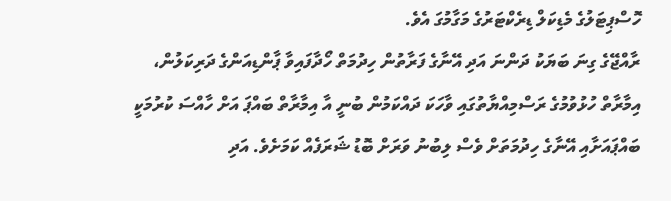ހޮސްޕިޓަލުގެ މެޑިކަލް ޑިރެކްޓަރުގެ މަގާމުގަ އެވެ.
ރާއްޖޭގެ ގިނަ ބަޔަކު ދަންނަ އަދި އޭނާގެ ފަރާތުން ހިދުމަތް ހޯދާފައިވާ ޕާންޑިއަންގެ ދަރިކަލުން، އިމާރާތް ހުޅުވުމުގެ ރަސްމިއްޔާތުގައި ވާހަކަ ދައްކަމުން ބުނީ އާ އިމާރާތް ބައްޕަ އަށް ހާއްސަ ކުރުމަކީ ބައްޕައަށާއި އޭނާގެ ހިދުމަތަށް ވެސް ލިބުނު ވަރަށް ބޮޑު ޝަރަފެއް ކަމަށެވެ. އަދި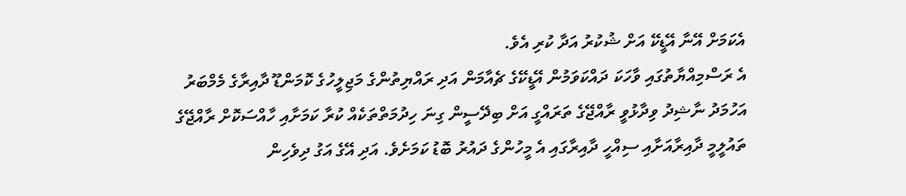އެކަމަށް އޭނާ އޭޑީކޭ އަށް ޝުކުރު އަދާ ކުރި އެވެ.
އެ ރަސްމިއްޔާތުގައި ވާހަކަ ދައްކަވަމުން އޭޑީކޭގެ ޗެއާމަން އަދި ރައްޔިތުންގެ މަޖިލީހުގެ ކޮމަންޑޫ ދާއިރާގެ މެމްބަރު އަހުމަދު ނާޝިދު ވިދާޅުވީ ރާއްޖޭގެ ތަރައްގީ އަށް ބިދޭސީން ގިނަ ހިދުމަތްތަކެއް ކުރާ ކަމަށާއި ހާއްސަކޮށް ރާއްޖޭގެ ތައުލީމީ ދާއިރާއަށާއި ސިއްހީ ދާއިރާގައި އެ މީހުންގެ ދައުރު ބޮޑު ކަމަށެވެ. އަދި އޭގެ އަގު ދިވެހިން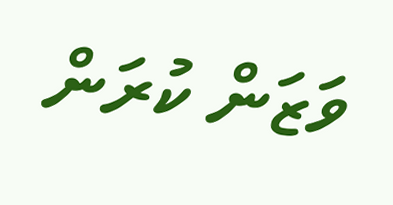ވަޒަން ކުރަން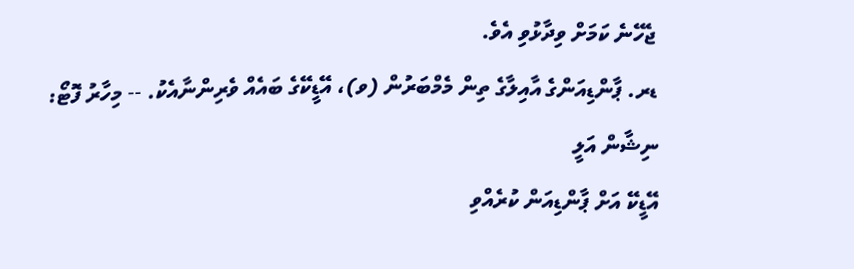ޖެހޭނެ ކަމަށް ވިދާޅުވި އެވެ.
ޑރ. ޕާންޑިއަންގެ އާއިލާގެ ތިން މެމްބަރުން (ވ)، އޭޑީކޭގެ ބައެއް ވެރިންނާއެކު. -- މިހާރު ފޮޓޯ: ނިޝާން އަލީ
އޭޑީކޭ އަށް ޕާންޑިއަން ކުރެއްވި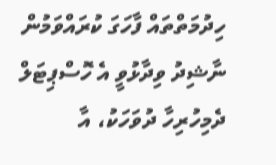ހިދުމަތްތައް ފާހަގަ ކުރައްވަމުން ނާޝިދު ވިދާޅުވީ އެ ހޮސްޕިޓަލް ދެމިހުރިހާ ދުވަހަކު، އާ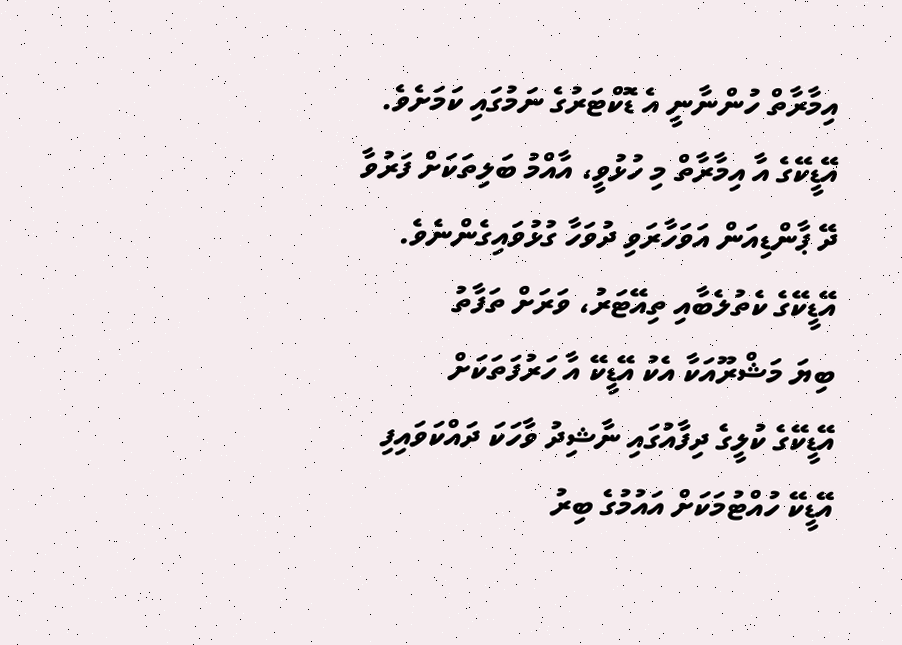އިމާރާތް ހުންނާނީ އެ ޑޮކްޓަރުގެ ނަމުގައި ކަމަށެވެ.
އޭޑީކޭގެ އާ އިމާރާތް މި ހުޅުވީ، އާއްމު ބަލިތަކަށް ފަރުވާ ދޭ ޕާންޑިއަން އަވަހާރަވި ދުވަހާ ގުޅުވައިގެންނެވެ.
އޭޑީކޭގެ ކެތުލެބާއި ތިއޭޓަރު، ވަރަށް ތަފާތު
ބިޔަ މަޝްރޫއަކާ އެކު އޭޑީކޭ އާ ހަރުފަތަކަށް
އޭޑީކޭގެ ކުލީގެ ދިފާއުގައި ނާޝިދު ވާހަކަ ދައްކަވައިފި
އޭޑީކޭ ހުއްޓުމަކަށް އައުމުގެ ބިރު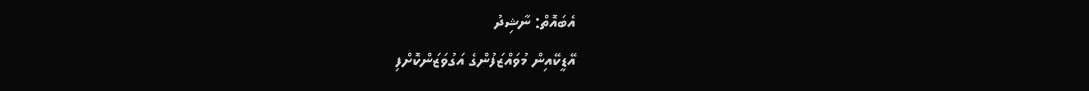އެބައޮތް: ނާޝިދު
އޭޑީކޭއިން މުވައްޒަފުންގެ އަގުވަޒަންކޮށްފި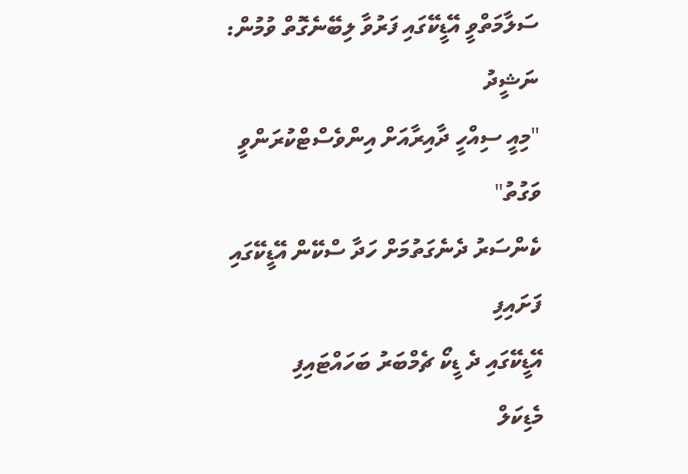ސަލާމަތްވީ އޭޑީކޭގައި ފަރުވާ ލިބޭނެގޮތް ވުމުން: ނަޝީދު
"މިއީ ސިއްހީ ދާއިރާއަށް އިންވެސްޓްކުރަންވީ ވަގުތު"
ކެންސަރު ދެނެގަތުމަށް ހަދާ ސްކޭން އޭޑީކޭގައި ފަށައިފި
އޭޑީކޭގައި ދެ ޑީކޯ ޗެމްބަރު ބަހައްޓައިފި
މެޑިކަލް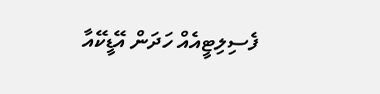ފެސިލިޓީއެއް ހަދަން އޭޑީކޭއާ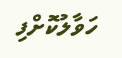ހަވާލުކޮށްފި